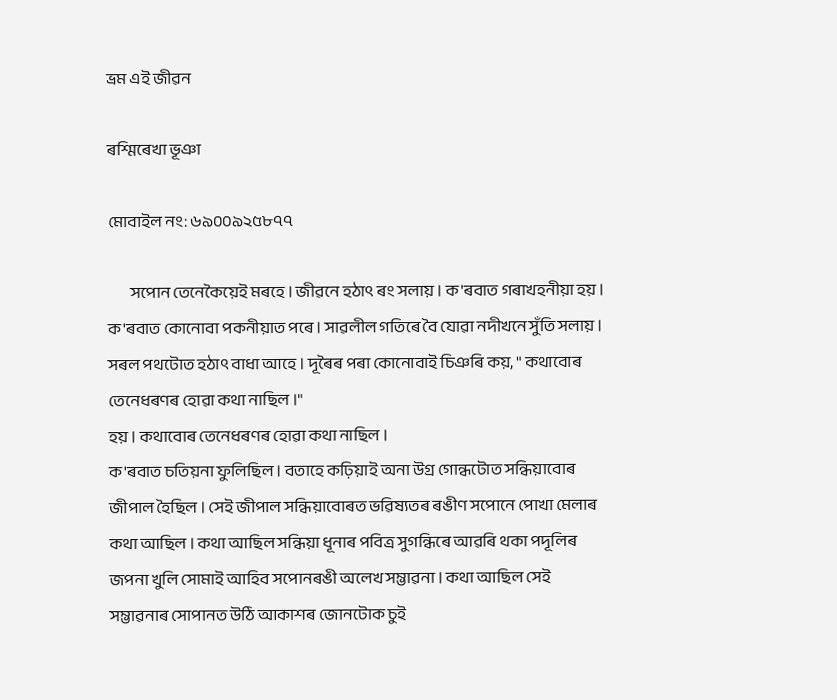ভ্ৰম এই জীৱন

ৰশ্মিৰেখা ভূঞা

মোবাইল নং: ৬৯০০৯২৫৮৭৭

        সপোন তেনেকৈয়েই মৰহে । জীৱনে হঠাৎ ৰং সলায় । ক'ৰবাত গৰাখহনীয়া হয় । ক'ৰবাত কোনোবা পকনীয়াত পৰে । সাৱলীল গতিৰে বৈ যোৱা নদীখনে সুঁতি সলায় । সৰল পথটোত হঠাৎ বাধা আহে । দূৰৈৰ পৰা কোনোবাই চিঞৰি কয়, " কথাবোৰ তেনেধৰণৰ হোৱা কথা নাছিল ।"
হয় । কথাবোৰ তেনেধৰণৰ হোৱা কথা নাছিল ।
ক'ৰবাত চতিয়না ফুলিছিল । বতাহে কঢ়িয়াই অনা উগ্ৰ গোন্ধটোত সন্ধিয়াবোৰ জীপাল হৈছিল । সেই জীপাল সন্ধিয়াবোৰত ভৱিষ্যতৰ ৰঙীণ সপোনে পোখা মেলাৰ কথা আছিল । কথা আছিল সন্ধিয়া ধূনাৰ পবিত্ৰ সুগন্ধিৰে আৱৰি থকা পদূলিৰ জপনা খুলি সোমাই আহিব সপোনৰঙী অলেখ সম্ভাৱনা । কথা আছিল সেই সম্ভাৱনাৰ সোপানত উঠি আকাশৰ জোনটোক চুই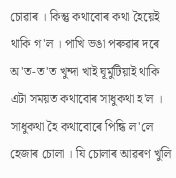চোৱাৰ । কিন্তু কথাবোৰ কথা হৈয়েই থাকি গ'ল । পাখি ভঙা পৰুৱাৰ দৰে অ'ত-ত'ত খুন্দা খাই ঘূৰ্মুটিয়াই থাকি এটা সময়ত কথাবোৰ সাধুকথা হ'ল । সাধুকথা হৈ কথাবোৰে পিন্ধি ল'লে হেজাৰ চোলা । যি চোলাৰ আৱৰণ খুলি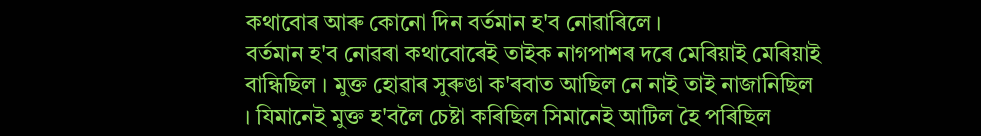কথাবোৰ আৰু কোনো দিন বৰ্তমান হ'ব নোৱাৰিলে ।
বৰ্তমান হ'ব নোৱৰা কথাবোৰেই তাইক নাগপাশৰ দৰে মেৰিয়াই মেৰিয়াই বান্ধিছিল । মুক্ত হোৱাৰ সুৰুঙা ক'ৰবাত আছিল নে নাই তাই নাজানিছিল । যিমানেই মুক্ত হ'বলৈ চেষ্টা কৰিছিল সিমানেই আটিল হৈ পৰিছিল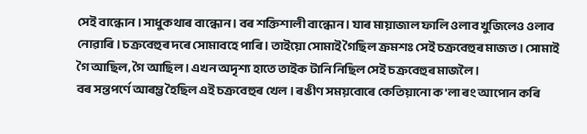সেই বান্ধোন । সাধুকথাৰ বান্ধোন । বৰ শক্তিশালী বান্ধোন । যাৰ মায়াজাল ফালি ওলাব খুজিলেও ওলাব নোৱাৰি । চক্ৰবেহুৰ দৰে সোমাবহে পাৰি । তাইয়ো সোমাই গৈছিল ক্ৰমশঃ সেই চক্ৰবেহুৰ মাজত । সোমাই গৈ আছিল, গৈ আছিল । এখন অদৃশ্য হাতে তাইক টানি নিছিল সেই চক্ৰবেহুৰ মাজলৈ ।
বৰ সন্তপৰ্ণে আৰম্ভ হৈছিল এই চক্ৰবেহুৰ খেল । ৰঙীণ সময়বোৰে কেতিয়ানো ক'লা ৰং আপোন কৰি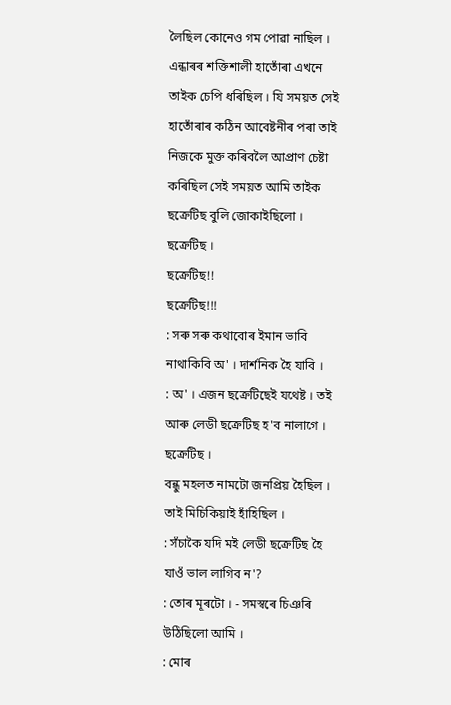লৈছিল কোনেও গম পোৱা নাছিল । এন্ধাৰৰ শক্তিশালী হাতোঁৰা এখনে তাইক চেপি ধৰিছিল । যি সময়ত সেই হাতোঁৰাৰ কঠিন আবেষ্টনীৰ পৰা তাই নিজকে মুক্ত কৰিবলৈ আপ্ৰাণ চেষ্টা কৰিছিল সেই সময়ত আমি তাইক ছক্ৰেটিছ বুলি জোকাইছিলো ।
ছক্ৰেটিছ ।
ছক্ৰেটিছ!!
ছক্ৰেটিছ!!!
: সৰু সৰু কথাবোৰ ইমান ভাবি নাথাকিবি অ' । দাৰ্শনিক হৈ যাবি ।
: অ' । এজন ছক্ৰেটিছেই যথেষ্ট । তই আৰু লেডী ছক্ৰেটিছ হ'ব নালাগে ।
ছক্ৰেটিছ ।
বন্ধু মহলত নামটো জনপ্ৰিয় হৈছিল ।
তাই মিচিকিয়াই হাঁহিছিল ।
: সঁচাকৈ যদি মই লেডী ছক্ৰেটিছ হৈ যাওঁ ভাল লাগিব ন'?
: তোৰ মূৰটো । - সমস্বৰে চিঞৰি উঠিছিলো আমি ।
: মোৰ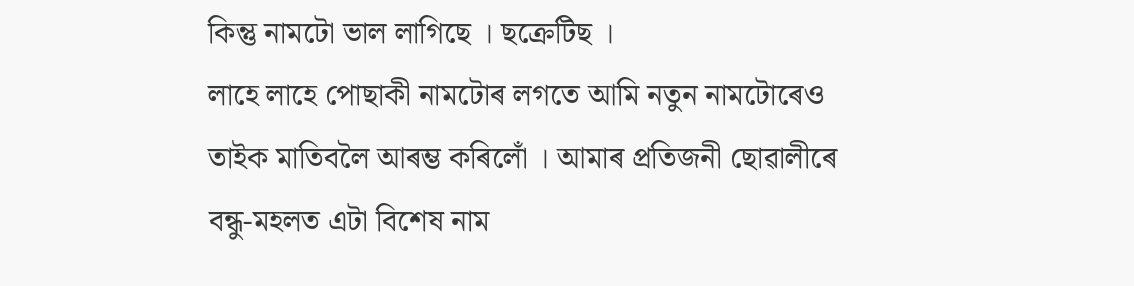কিন্তু নামটো ভাল লাগিছে । ছক্ৰেটিছ ।
লাহে লাহে পোছাকী নামটোৰ লগতে আমি নতুন নামটোৰেও তাইক মাতিবলৈ আৰম্ভ কৰিলোঁ । আমাৰ প্ৰতিজনী ছোৱালীৰে বন্ধু-মহলত এটা বিশেষ নাম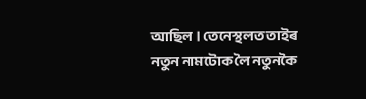আছিল । তেনেস্থলত তাইৰ নতুন নামটোক লৈ নতুনকৈ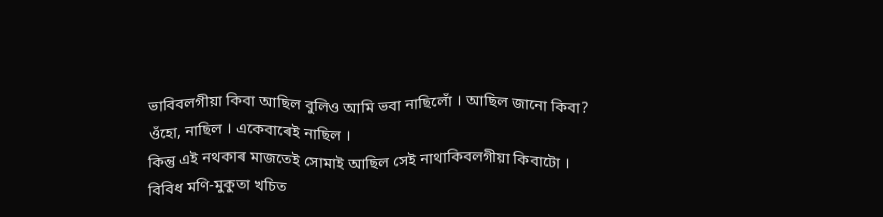ভাবিবলগীয়া কিবা আছিল বুলিও আমি ভবা নাছিলোঁ । আছিল জানো কিবা?
ওঁহো, নাছিল । একেবাৰেই নাছিল ।
কিন্তু এই নথকাৰ মাজতেই সোমাই আছিল সেই নাথাকিবলগীয়া কিবাটো ।
বিবিধ মণি-মুকুতা খচিত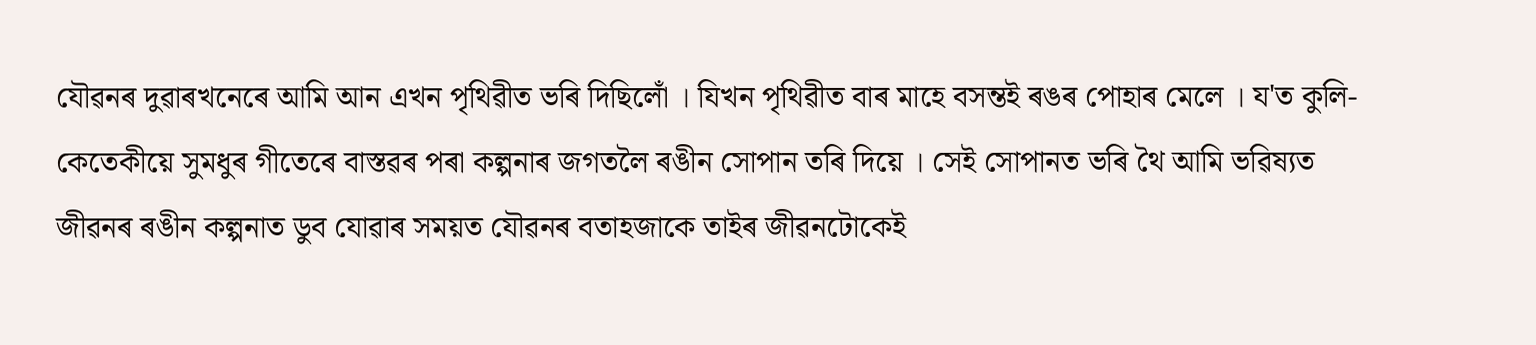যৌৱনৰ দুৱাৰখনেৰে আমি আন এখন পৃথিৱীত ভৰি দিছিলোঁ । যিখন পৃথিৱীত বাৰ মাহে বসন্তই ৰঙৰ পোহাৰ মেলে । য'ত কুলি-কেতেকীয়ে সুমধুৰ গীতেৰে বাস্তৱৰ পৰা কল্পনাৰ জগতলৈ ৰঙীন সোপান তৰি দিয়ে । সেই সোপানত ভৰি থৈ আমি ভৱিষ্যত জীৱনৰ ৰঙীন কল্পনাত ডুব যোৱাৰ সময়ত যৌৱনৰ বতাহজাকে তাইৰ জীৱনটোকেই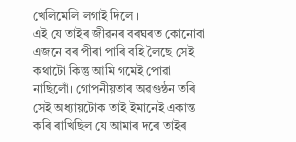খেলিমেলি লগাই দিলে ।
এই যে তাইৰ জীৱনৰ বৰঘৰত কোনোবা এজনে বৰ পীৰা পাৰি বহি লৈছে সেই কথাটো কিন্তু আমি গমেই পোৱা নাছিলোঁ। গোপনীয়তাৰ অৱগুন্ঠন তৰি সেই অধ্যায়টোক তাই ইমানেই একান্ত কৰি ৰাখিছিল যে আমাৰ দৰে তাইৰ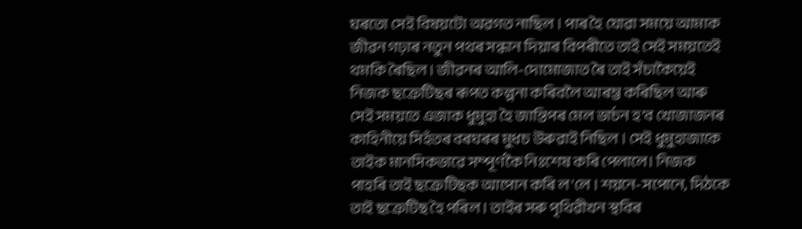ঘৰতো সেই বিষয়টো অৱগত নাছিল । পাৰ হৈ যোৱা সময়ে আমাক জীৱন গঢ়াৰ নতুন পথৰ সন্ধান দিয়াৰ বিপৰীতে তাই সেই সময়তেই থমকি ৰৈছিল । জীৱনৰ আলি-দোমোজাত ৰৈ তাই সঁচাকৈয়েই নিজক ছক্ৰেটিছৰ ৰূপত কল্পনা কৰিবলৈ আৰম্ভ কৰিছিল আৰু সেই সময়তে এজাক ধুমুহা হৈ জান্তিপৰ মেল ভাৰ্চন হ'ব খোজাজনৰ কাহিনীয়ে সিহঁতৰ বৰঘৰৰ মুধচ উৰুৱাই নিছিল । সেই ধুমুহাজাকে তাইক মানসিকভাৱে সম্পূৰ্ণকৈ নিঃশেষ কৰি পেলালে। নিজক পাহৰি তাই ছক্ৰেটিছক আপোন কৰি ল'লে । শয়নে-সপোনে, দিঠকে তাই ছক্ৰেটিছ হৈ পৰিল । তাইৰ সৰু পৃথিৱীখন স্থবিৰ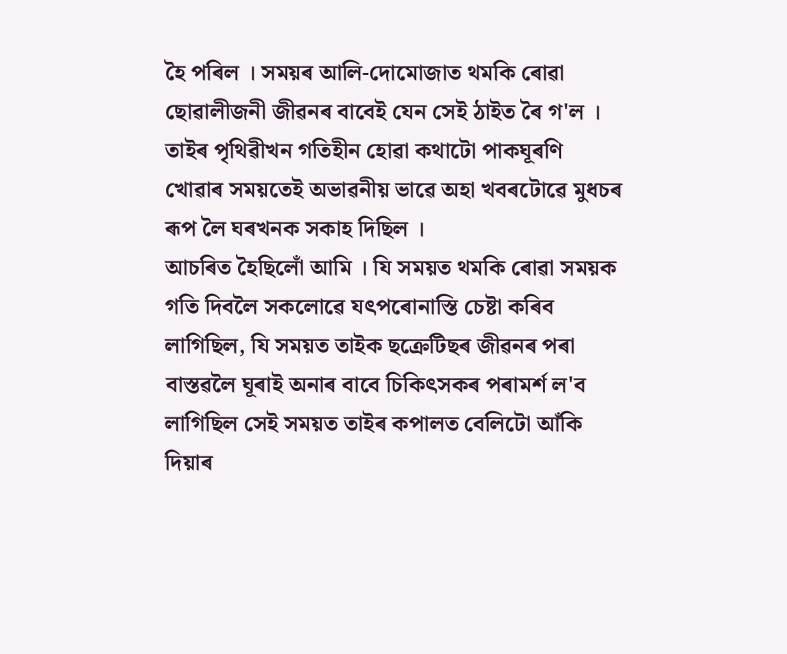হৈ পৰিল । সময়ৰ আলি-দোমোজাত থমকি ৰোৱা ছোৱালীজনী জীৱনৰ বাবেই যেন সেই ঠাইত ৰৈ গ'ল । তাইৰ পৃথিৱীখন গতিহীন হোৱা কথাটো পাকঘূৰণি খোৱাৰ সময়তেই অভাৱনীয় ভাৱে অহা খবৰটোৱে মুধচৰ ৰূপ লৈ ঘৰখনক সকাহ দিছিল ।
আচৰিত হৈছিলোঁ আমি । যি সময়ত থমকি ৰোৱা সময়ক গতি দিবলৈ সকলোৱে যৎপৰোনাস্তি চেষ্টা কৰিব লাগিছিল, যি সময়ত তাইক ছক্ৰেটিছৰ জীৱনৰ পৰা বাস্তৱলৈ ঘূৰাই অনাৰ বাবে চিকিৎসকৰ পৰামৰ্শ ল'ব লাগিছিল সেই সময়ত তাইৰ কপালত বেলিটো আঁকি দিয়াৰ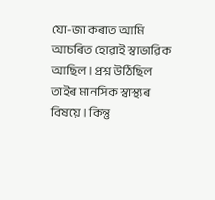যো-জা কৰাত আমি আচৰিত হোৱাই স্বাভাৱিক আছিল । প্ৰশ্ন উঠিছিল তাইৰ মানসিক স্বাস্থ্যৰ বিষয়ে । কিন্তু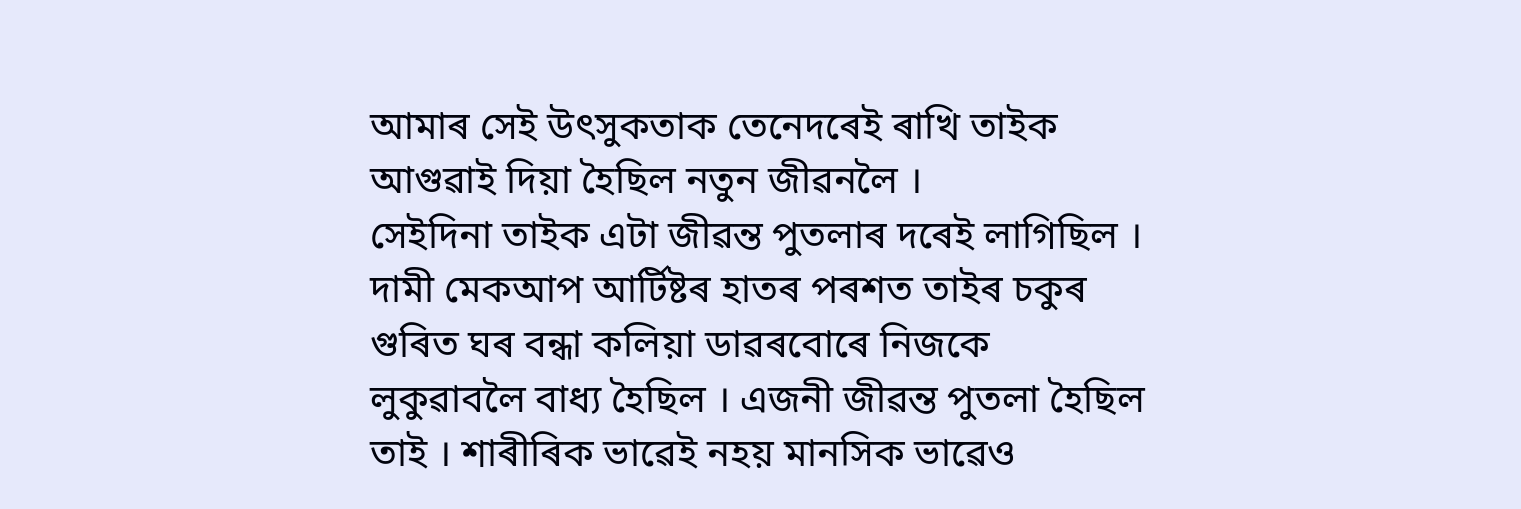আমাৰ সেই উৎসুকতাক তেনেদৰেই ৰাখি তাইক আগুৱাই দিয়া হৈছিল নতুন জীৱনলৈ ।
সেইদিনা তাইক এটা জীৱন্ত পুতলাৰ দৰেই লাগিছিল । দামী মেকআপ আৰ্টিষ্টৰ হাতৰ পৰশত তাইৰ চকুৰ গুৰিত ঘৰ বন্ধা কলিয়া ডাৱৰবোৰে নিজকে লুকুৱাবলৈ বাধ্য হৈছিল । এজনী জীৱন্ত পুতলা হৈছিল তাই । শাৰীৰিক ভাৱেই নহয় মানসিক ভাৱেও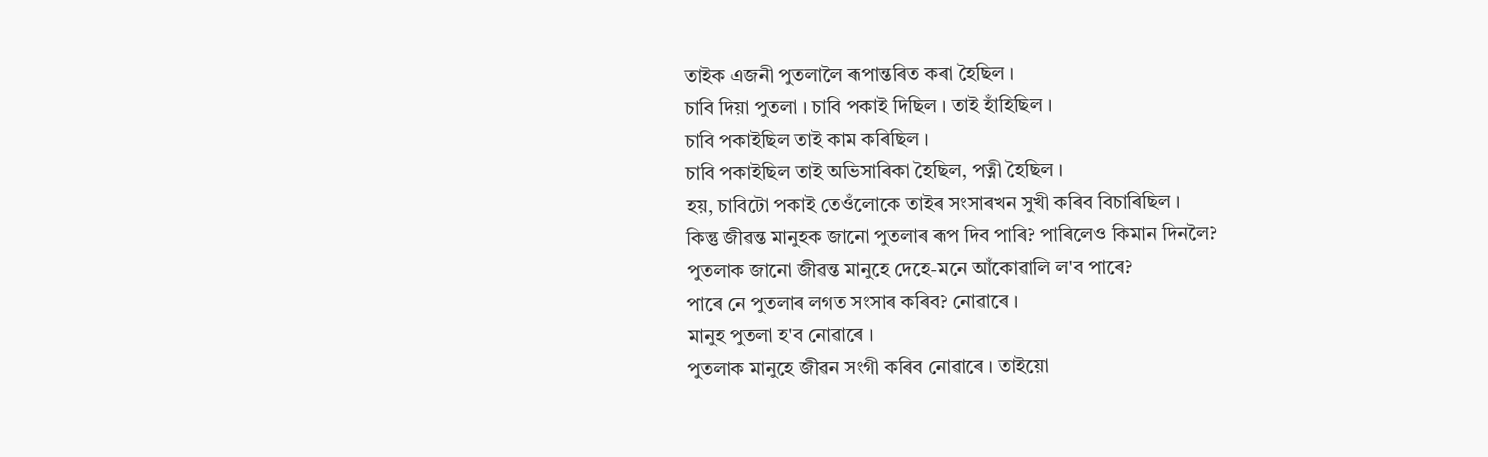তাইক এজনী পুতলালৈ ৰূপান্তৰিত কৰা হৈছিল ।
চাবি দিয়া পুতলা । চাবি পকাই দিছিল । তাই হাঁহিছিল ।
চাবি পকাইছিল তাই কাম কৰিছিল ।
চাবি পকাইছিল তাই অভিসাৰিকা হৈছিল, পত্নী হৈছিল ।
হয়, চাবিটো পকাই তেওঁলোকে তাইৰ সংসাৰখন সুখী কৰিব বিচাৰিছিল ।
কিন্তু জীৱন্ত মানুহক জানো পুতলাৰ ৰূপ দিব পাৰি? পাৰিলেও কিমান দিনলৈ?
পুতলাক জানো জীৱন্ত মানুহে দেহে-মনে আঁকোৱালি ল'ব পাৰে?
পাৰে নে পুতলাৰ লগত সংসাৰ কৰিব? নোৱাৰে ।
মানুহ পুতলা হ'ব নোৱাৰে ।
পুতলাক মানুহে জীৱন সংগী কৰিব নোৱাৰে । তাইয়ো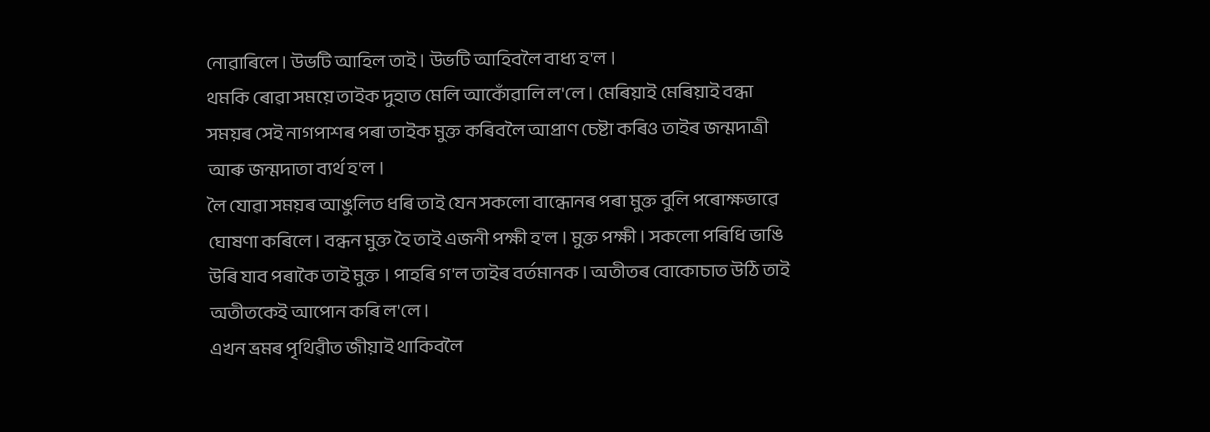নোৱাৰিলে । উভটি আহিল তাই । উভটি আহিবলৈ বাধ্য হ'ল ।
থমকি ৰোৱা সময়ে তাইক দুহাত মেলি আকোঁৱালি ল'লে । মেৰিয়াই মেৰিয়াই বন্ধা সময়ৰ সেই নাগপাশৰ পৰা তাইক মুক্ত কৰিবলৈ আপ্ৰাণ চেষ্টা কৰিও তাইৰ জন্মদাত্ৰী আৰু জন্মদাতা ব্যৰ্থ হ'ল ।
লৈ যোৱা সময়ৰ আঙুলিত ধৰি তাই যেন সকলো বান্ধোনৰ পৰা মুক্ত বুলি পৰোক্ষভাৱে ঘোষণা কৰিলে । বন্ধন মুক্ত হৈ তাই এজনী পক্ষী হ'ল । মুক্ত পক্ষী । সকলো পৰিধি ভাঙি উৰি যাব পৰাকৈ তাই মুক্ত । পাহৰি গ'ল তাইৰ বৰ্তমানক । অতীতৰ বোকোচাত উঠি তাই অতীতকেই আপোন কৰি ল'লে ।
এখন ভ্ৰমৰ পৃথিৱীত জীয়াই থাকিবলৈ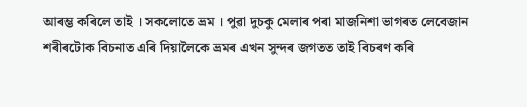আৰম্ভ কৰিলে তাই । সকলোতে ভ্ৰম । পুৱা দুচকু মেলাৰ পৰা মাজনিশা ভাগৰত লেবেজান শৰীৰটোক বিচনাত এৰি দিয়ালৈকে ভ্ৰমৰ এখন সুন্দৰ জগতত তাই বিচৰণ কৰি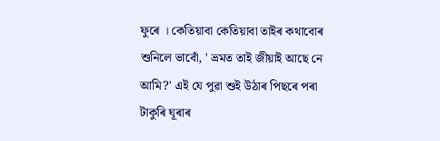ফুৰে । কেতিয়াবা কেতিয়াবা তাইৰ কথাবোৰ শুনিলে ভাবোঁ, ' ভ্ৰমত তাই জীয়াই আছে নে আমি?' এই যে পুৱা শুই উঠাৰ পিছৰে পৰা টাকুৰি ঘূৰাৰ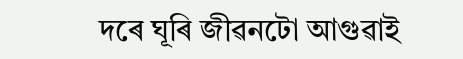দৰে ঘূৰি জীৱনটো আগুৱাই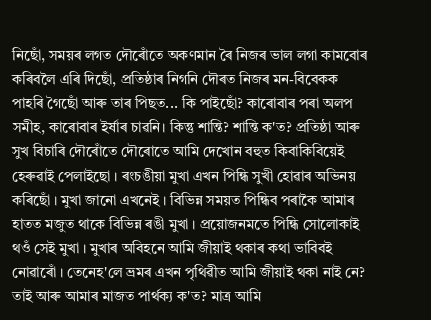নিছোঁ, সময়ৰ লগত দৌৰোঁতে অকণমান ৰৈ নিজৰ ভাল লগা কামবোৰ কৰিবলৈ এৰি দিছোঁ, প্ৰতিষ্ঠাৰ নিগনি দৌৰত নিজৰ মন-বিবেকক পাহৰি গৈছোঁ আৰু তাৰ পিছত... কি পাইছোঁ? কাৰোবাৰ পৰা অলপ সমীহ, কাৰোবাৰ ইৰ্ষাৰ চাৱনি। কিন্তু শান্তি? শান্তি ক'ত? প্ৰতিষ্ঠা আৰু সুখ বিচাৰি দৌৰোঁতে দৌৰোতে আমি দেখোন বহুত কিবাকিবিয়েই হেৰুৱাই পেলাইছো । ৰংচঙীয়া মুখা এখন পিন্ধি সুখী হোৱাৰ অভিনয় কৰিছোঁ । মুখা জানো এখনেই । বিভিন্ন সময়ত পিন্ধিব পৰাকৈ আমাৰ হাতত মজুত থাকে বিভিন্ন ৰঙী মুখা । প্ৰয়োজনমতে পিন্ধি সোলোকাই থওঁ সেই মুখা । মুখাৰ অবিহনে আমি জীয়াই থকাৰ কথা ভাবিবই নোৱাৰোঁ । তেনেহ'লে ভ্ৰমৰ এখন পৃথিৱীত আমি জীয়াই থকা নাই নে? তাই আৰু আমাৰ মাজত পাৰ্থক্য ক'ত? মাত্ৰ আমি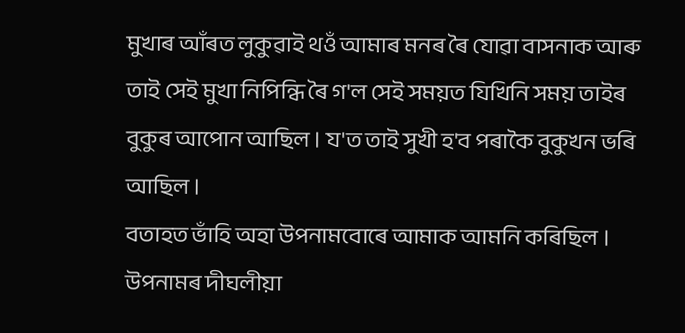মুখাৰ আঁৰত লুকুৱাই থওঁ আমাৰ মনৰ ৰৈ যোৱা বাসনাক আৰু তাই সেই মুখা নিপিন্ধি ৰৈ গ'ল সেই সময়ত যিখিনি সময় তাইৰ বুকুৰ আপোন আছিল । য'ত তাই সুখী হ'ব পৰাকৈ বুকুখন ভৰি আছিল ।
বতাহত ভাঁহি অহা উপনামবোৰে আমাক আমনি কৰিছিল । উপনামৰ দীঘলীয়া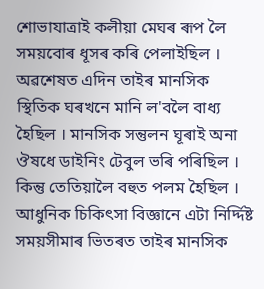শোভাযাত্ৰাই কলীয়া মেঘৰ ৰূপ লৈ সময়বোৰ ধূসৰ কৰি পেলাইছিল । অৱশেষত এদিন তাইৰ মানসিক স্থিতিক ঘৰখনে মানি ল'বলৈ বাধ্য হৈছিল । মানসিক সন্তুলন ঘূৰাই অনা ঔষধে ডাইনিং টেবুল ভৰি পৰিছিল । কিন্তু তেতিয়ালৈ বহুত পলম হৈছিল । আধুনিক চিকিৎসা বিজ্ঞানে এটা নিৰ্দ্দিষ্ট সময়সীমাৰ ভিতৰত তাইৰ মানসিক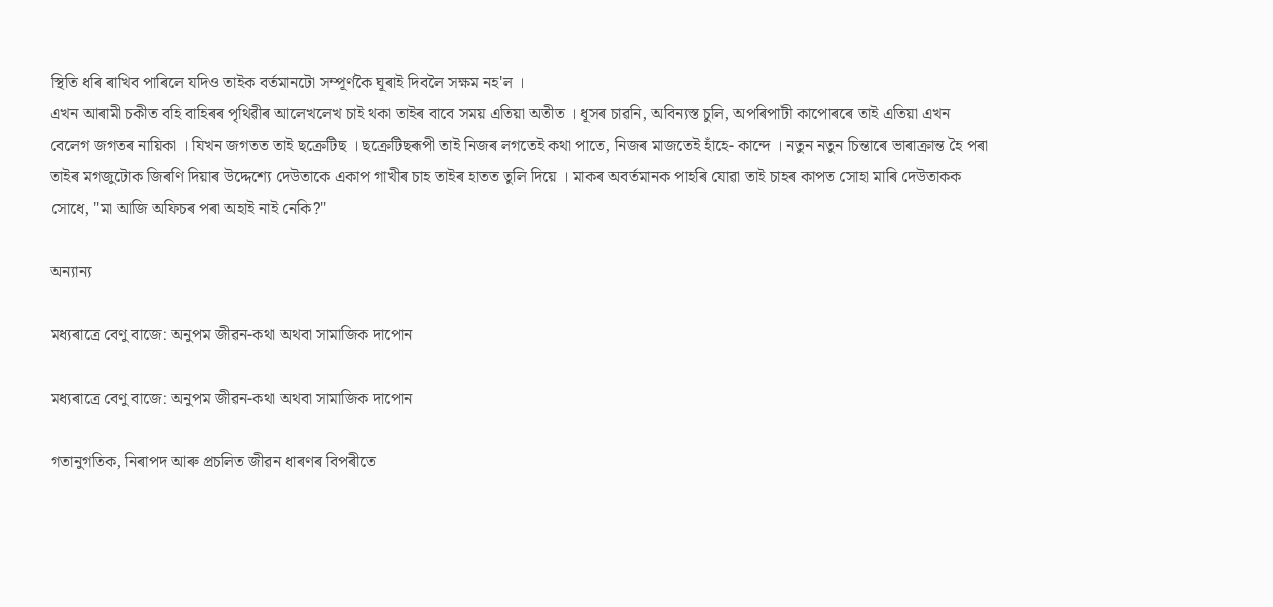স্থিতি ধৰি ৰাখিব পাৰিলে যদিও তাইক বৰ্তমানটো সম্পূৰ্ণকৈ ঘূৰাই দিবলৈ সক্ষম নহ'ল ।
এখন আৰামী চকীত বহি বাহিৰৰ পৃথিৱীৰ আলেখলেখ চাই থকা তাইৰ বাবে সময় এতিয়া অতীত । ধূসৰ চাৱনি, অবিন্যস্ত চুলি, অপৰিপাটী কাপোৰৰে তাই এতিয়া এখন বেলেগ জগতৰ নায়িকা । যিখন জগতত তাই ছক্ৰেটিছ । ছক্ৰেটিছৰূপী তাই নিজৰ লগতেই কথা পাতে, নিজৰ মাজতেই হাঁহে- কান্দে । নতুন নতুন চিন্তাৰে ভাৰাক্ৰান্ত হৈ পৰা তাইৰ মগজুটোক জিৰণি দিয়াৰ উদ্দেশ্যে দেউতাকে একাপ গাখীৰ চাহ তাইৰ হাতত তুলি দিয়ে । মাকৰ অবৰ্তমানক পাহৰি যোৱা তাই চাহৰ কাপত সোহা মাৰি দেউতাকক সোধে, "মা আজি অফিচৰ পৰা অহাই নাই নেকি?"

অন্যান্য

মধ্যৰাত্ৰে বেণু বাজে: অনুপম জীৱন-কথা অথবা সামাজিক দাপোন

মধ্যৰাত্ৰে বেণু বাজে: অনুপম জীৱন-কথা অথবা সামাজিক দাপোন

গতানুগতিক, নিৰাপদ আৰু প্ৰচলিত জীৱন ধাৰণৰ বিপৰীতে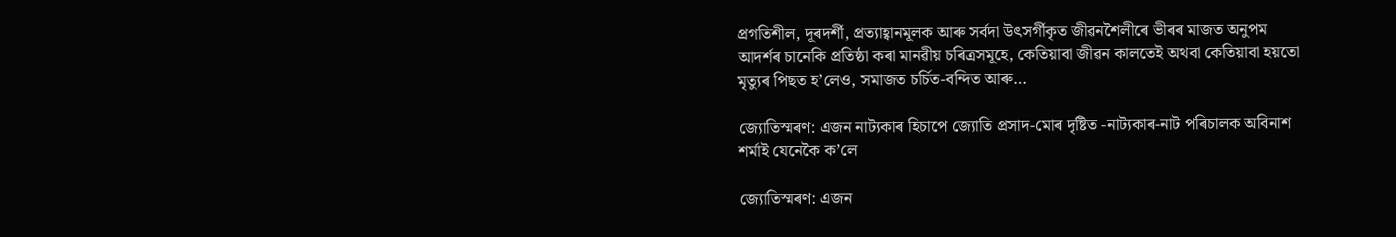প্ৰগতিশীল, দূৰদৰ্শী, প্ৰত্যাহ্বানমূলক আৰু সৰ্বদা উৎসৰ্গীকৃত জীৱনশৈলীৰে ভীৰৰ মাজত অনুপম আদৰ্শৰ চানেকি প্ৰতিষ্ঠা কৰা মানৱীয় চৰিত্ৰসমূহে, কেতিয়াবা জীৱন কালতেই অথবা কেতিয়াবা হয়তো মৃত্যুৰ পিছত হ’লেও, সমাজত চৰ্চিত-বন্দিত আৰু…

জ্যোতিস্মৰণ: এজন নাট্যকাৰ হিচাপে জ্যোতি প্ৰসাদ-মোৰ দৃষ্টিত -নাট্যকাৰ-নাট পৰিচালক অবিনাশ শৰ্মাই যেনেকৈ ক’লে

জ্যোতিস্মৰণ: এজন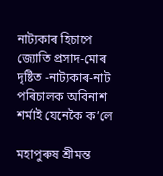নাট্যকাৰ হিচাপে জ্যোতি প্ৰসাদ-মোৰ দৃষ্টিত -নাট্যকাৰ-নাট পৰিচালক অবিনাশ শৰ্মাই যেনেকৈ ক’লে

মহাপুৰুষ শ্ৰীমন্ত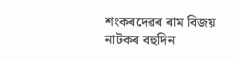শংকৰদেৱৰ ৰাম বিজয় নাটকৰ বহুদিন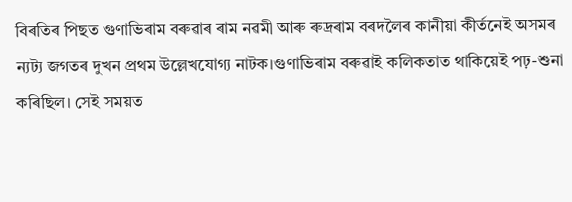বিৰতিৰ পিছত গুণাভিৰাম বৰুৱাৰ ৰাম নৱমী আৰু ৰুদ্ৰৰাম বৰদলৈৰ কানীয়া কীৰ্তনেই অসমৰ ন্যট্য জগতৰ দুখন প্ৰথম উল্লেখযোগ্য নাটক।গুণাভিৰাম বৰুৱাই কলিকতাত থাকিয়েই পঢ়-শুনা কৰিছিল। সেই সময়ত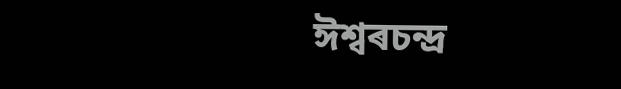ঈশ্বৰচন্দ্ৰ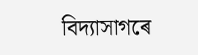বিদ্যাসাগৰে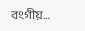বংগীয়…